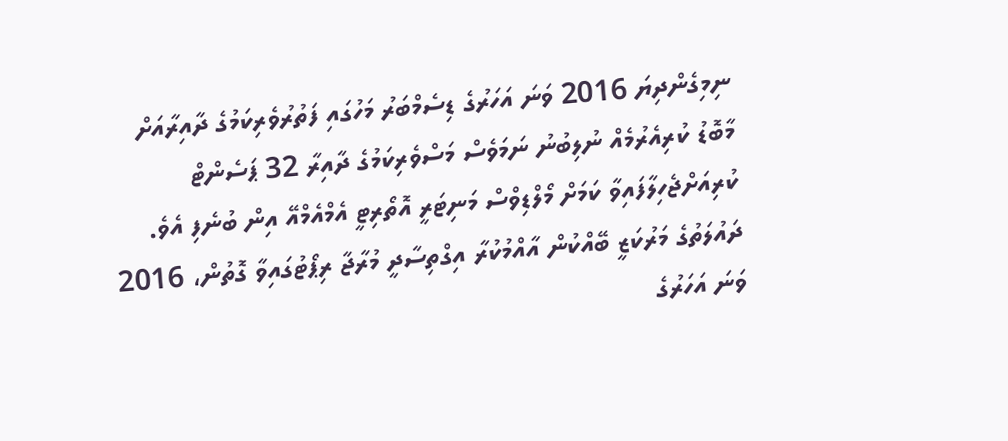ނިމިގެންދިޔަ 2016 ވަނަ އަހަރުގެ ޑިސެމްބަރު މަހުގައި ފަތުރުވެރިކަމުގެ ދާއިރާއަށް މާބޮޑު ކުރިއެރުމެއް ނުލިބުނު ނަމަވެސް މަސްވެރިކަމުގެ ދާއިރާ 32 ޕަސެންޓް ކުރިއަށްޖެހިލާފައިވާ ކަމަށް މޯލްޑިވްސް މަނިޓަރީ އޮތޯރިޓީ އެމްއެމްއޭ އިން ބުނެފި އެވެ.
ދައުލަތުގެ މަރުކަޒީ ބޭއްކުން އާއްމުކުރާ އިގްތިސާދީ މުރާޖާ ރިޕޯޓުގައިވާ ގޮތުން، 2016 ވަނަ އަހަރުގެ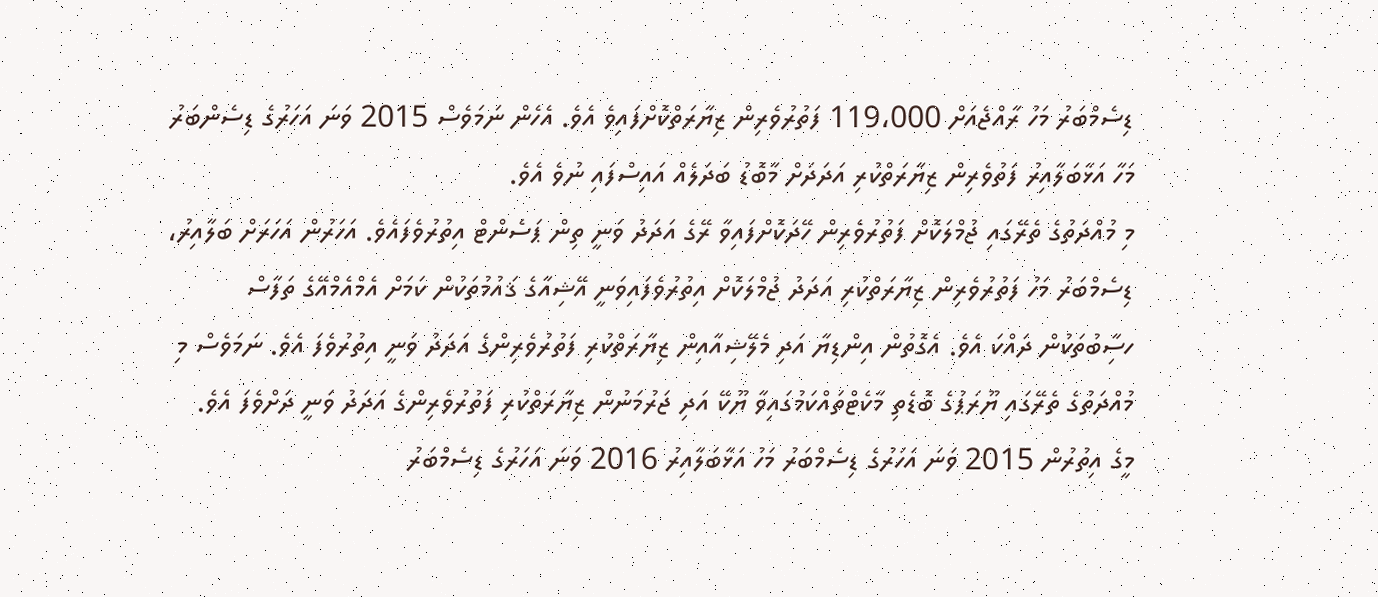ޑިސެމްބަރު މަހު ރާއްޖެއަށް 119،000 ފަތުރުވެރިން ޒިޔާރަތްކޮށްފައިވެ އެވެ. އެހެން ނަމަވެސް 2015 ވަނަ އަހަރުގެ ޑިސެންބަރު މަހާ އަޅާބަލާއިރު ފަތުވެރިން ޒިޔާރަތްކުރި އަދަދަށް މާބޮޑު ބަދަލެއް އައިސްފައި ނުވެ އެވެ.
މި މުއްދަތުގެ ތެރޭގައި ޖުމްލަކޮށް ފަތުރުވެރިން ހޭދަކޮށްފައިވާ ރޭގެ އަދަދު ވަނީ ތިން ޕަސެންޓް އިތުރުވެފައެވެ. އަހަރުން އަހަރަށް ބަލާއިރު، ޑިސެމްބަރު މަހު ފަތުރުވެރިން ޒިޔާރަތްކުރި އަދަދު ޖުމްލަކޮށް އިތުރުވެފައިވަނީ އޭޝިއާގެ ޤައުމުތަކުން ކަމަށް އެމްއެމްއޭގެ ތަފާސް ހސިާބުތަކުން ދައްކަ އެވެ. އެގޮތުން އިންޑިޔާ އަދި މެލޭޝިއާއިން ޒިޔާރަތްކުރި ފަތުރުވެރިންގެ އަދަދު ވަނީ އިތުރުވެފަ އެވެ. ނަމަވެސް މި މުއްދަތުގެ ތެރޭގައި ޔޫރަޕުގެ ބޮޑެތި މާކެޓްތައްކަމުގައިވާ ޔޫކޭ އަދި ޖަރުމަނުން ޒިޔާރަތްކުރި ފަތުރުވެރިންގެ އަދަދު ވަނީ ދަށްވެފަ އެވެ.
މީގެ އިތުރުން 2015 ވަނަ އަހަރުގެ ޑިސެމްބަރު މަހު އަޅާބަލާއިރު 2016 ވަނަ އަހަރުގެ ޑިސެމްބަރު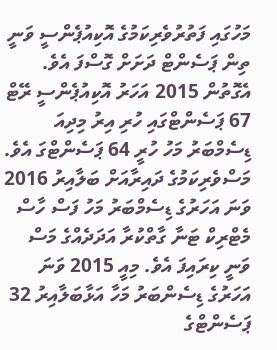މަހުގައި ފަތުރުވެރިކަމުގެ އޮކިއުޕެންސީ ވަނީ ތިން ޕަސެންޓް ދަށަށް ގޮސްފަ އެވެ. އެގޮތުން 2015 އަހަރު އޮކިއުޕެންސީ ރޭޓް 67 ޕަސެންޓްގައި ހުރި އިރު މިދިއަ ޑިސެމްބަރު މަހު ހުރީ 64 ޕަސެންޓްގަ އެވެ.
މަސްވެރިކަމުގެ ދައިރާއަށް ބަލާއިރު 2016 ވަނަ އަހަރުގެ ޑިސެމްބަރު މަހު ފަސް ހާސް މެޓްރިކް ޓަނާ ގާތްކުރާ އަދަދެއްގެ މަސް ވަނީ ކިރައިފަ އެވެ. މިއީ 2015 ވަނަ އަހަރުގެ ޑިސެންބަރު މަހާ އަޅާބަލާއިރު 32 ޕަސެންޓްގެ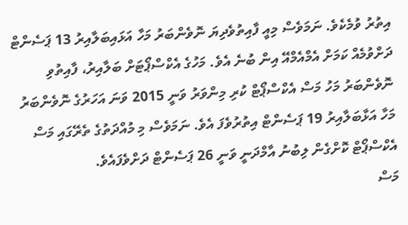އިތުރު ވުމެކެވެ. ނަމަވެސް މިއީ ފާއިތުވެދިޔަ ނޮވެންބަރު މަހާ އަޅައިބަލާއިރު 13 ޕަސެންޓް ދަށްވުމެއް ކަމަށް އެމްއެމްއޭ އިން ބުނެ އެވެ. މަހުގެ އެކްސްޕޯޓަށް ބަލާއިރު، ފާއިތުވި ނޮވެންބަރު މަހު މަސް އެކްސްޕޯޓް ކުރި މިންވަރު ވަނީ 2015 ވަނަ އަހަރުގެ ނޮވެންބަރު މަހާ އަޅާބަލާއިރު 19 ޕަސެންޓް އިތުރުވެފަ އެވެ. ނަމަވެސް މި މުއްދަތުގެ ތެރޭގައި މަސް އެކްސްޕޯޓް ކޮށްގެން ލިބުނު އާމްދަނީ ވަނީ 26 ޕަސެންޓް ދަށްވެފައެވެ.
މަސް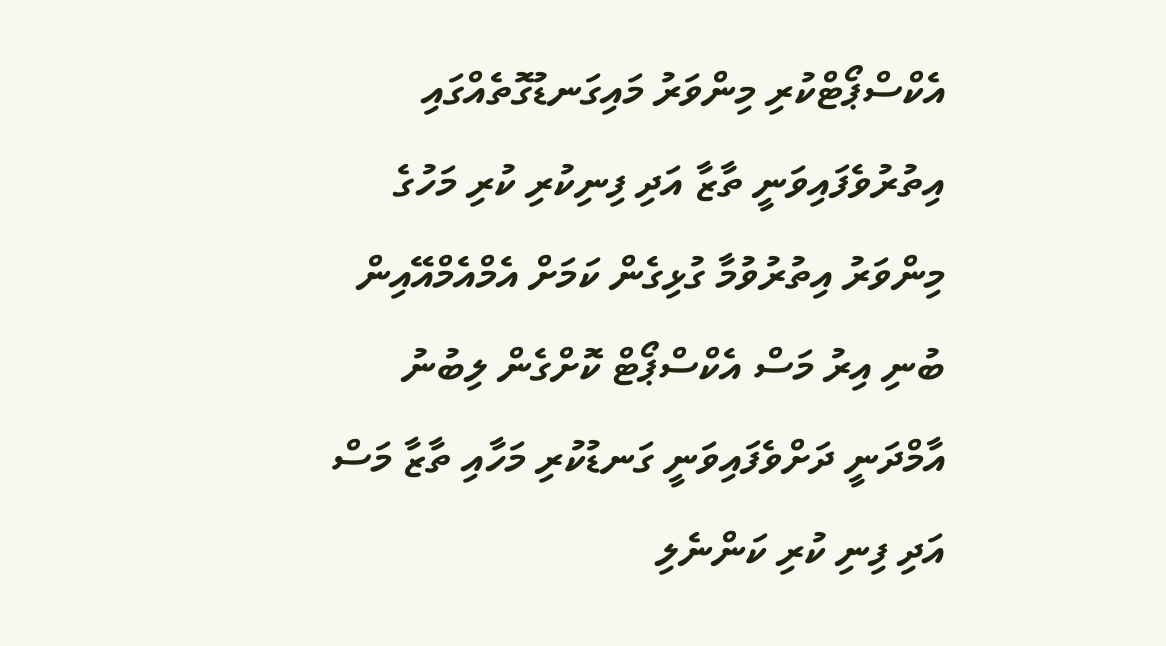އެކްސްޕޯޓްކުރި މިންވަރު މައިގަނޑުގޮތެއްގައި އިތުރުވެފައިވަނީ ތާޒާ އަދި ފިނިކުރި ކުރި މަހުގެ މިންވަރު އިތުރުވުމާ ގުޅިގެން ކަމަށް އެމްއެމްއޭއިން ބުނި އިރު މަސް އެކްސްޕޯޓް ކޮށްގެން ލިބުނު އާމްދަނީ ދަށްވެފައިވަނީ ގަނޑުކުރި މަހާއި ތާޒާ މަސް އަދި ފިނި ކުރި ކަންނެލި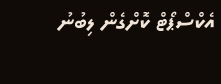އެކްސްޕޯޓް ކޮށްގެން ލިބުނު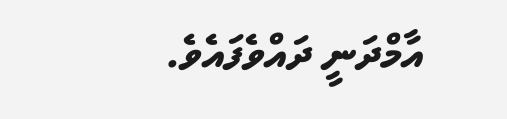އާމްދަނީ ދައްވެފައެވެ.